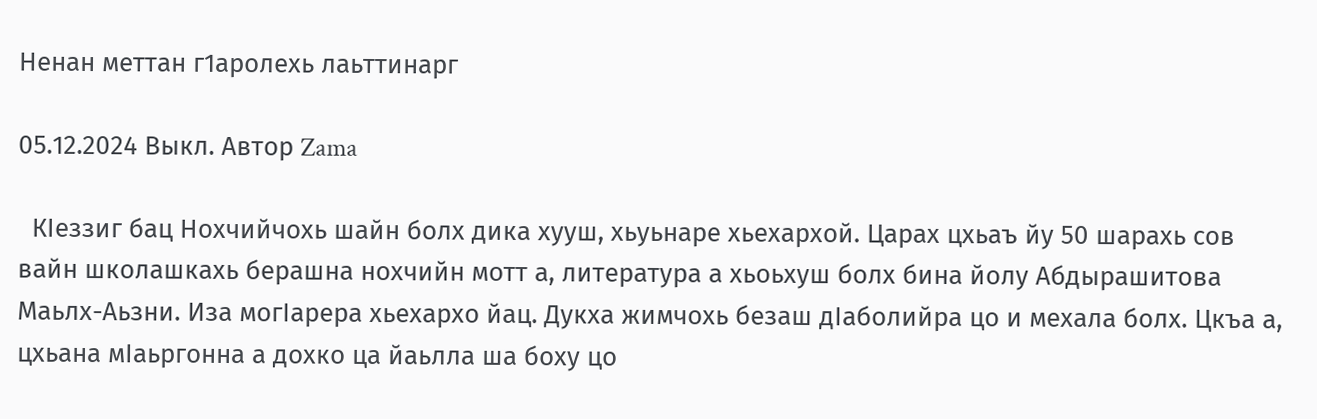Ненан меттан г1аролехь лаьттинарг

05.12.2024 Выкл. Автор Zama

  КIеззиг бац Нохчийчохь шайн болх дика хууш, хьуьнаре хьехархой. Царах цхьаъ йу 50 шарахь сов вайн школашкахь берашна нохчийн мотт а, литература а хьоьхуш болх бина йолу Абдырашитова Маьлх-Аьзни. Иза могIарера хьехархо йац. Дукха жимчохь безаш дIаболийра цо и мехала болх. Цкъа а, цхьана мIаьргонна а дохко ца йаьлла ша боху цо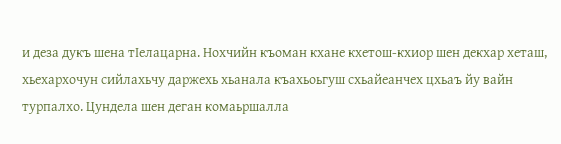и деза дукъ шена тIелацарна. Нохчийн къоман кхане кхетош-кхиор шен декхар хеташ, хьехархочун сийлахьчу даржехь хьанала къахьоьгуш схьайеанчех цхьаъ йу вайн турпалхо. Цундела шен деган комаьршалла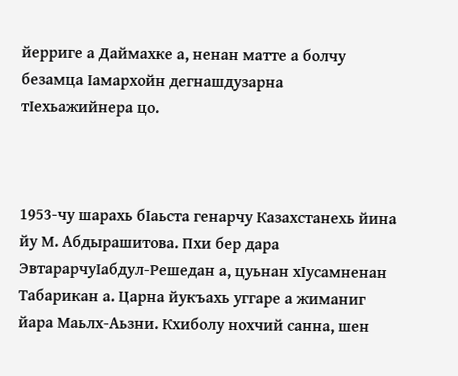йерриге а Даймахке а, ненан матте а болчу безамца Iамархойн дегнашдузарна тIехьажийнера цо.



1953-чу шарахь бIаьста генарчу Казахстанехь йина йу М. Абдырашитова. Пхи бер дара ЭвтарарчуIабдул-Решедан а, цуьнан хIусамненан Табарикан а. Царна йукъахь уггаре а жиманиг йара Маьлх-Аьзни. Кхиболу нохчий санна, шен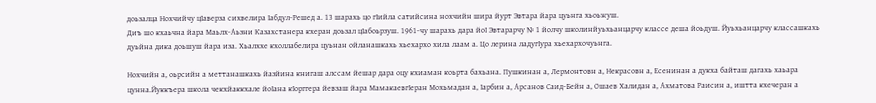доьзалца Нохчийчу цIаверза сихвелира Iабдул-Решед а. 13 шарахь цо гIийла сатийсина нохчийн шира йурт Эвтара йара цуьнга хьоьжуш.
Диъ шо кхаьчна йара Маьлх-Аьзни Казахстанера кхеран доьзал цIабоьрзуш. 1961-чу шарахь дара йоI Эвтарарчу № 1 йолчу школинйуьхьанцарчу классе деша йоьдуш. Йуьхьанцарчу классашкахь дуьйна дика доьшуш йара иза. Хьалххе кхоллабелира цуьнан ойланашкахь хьехархо хила лаам а. Цо лерина ладугIура хьехархочуьнга.

Нохчийн а, оьрсийн а меттанашкахь йазйина книгаш алссам йешар дара оцу кхиаман коьрта бахьана. Пушкинан а, Лермонтовн а, Некрасовн а, Есенинан а дукха байташ дагахь хаьара цунна.Йуккъера школа чекхйаккхале йоIана кIорггера йевзаш йара МамакаевгIеран Мохьмадан а, Iарбин а, Арсанов Саид-Бейн а, Ошаев Халидан а, Ахматова Раисин а, иштта кхечеран а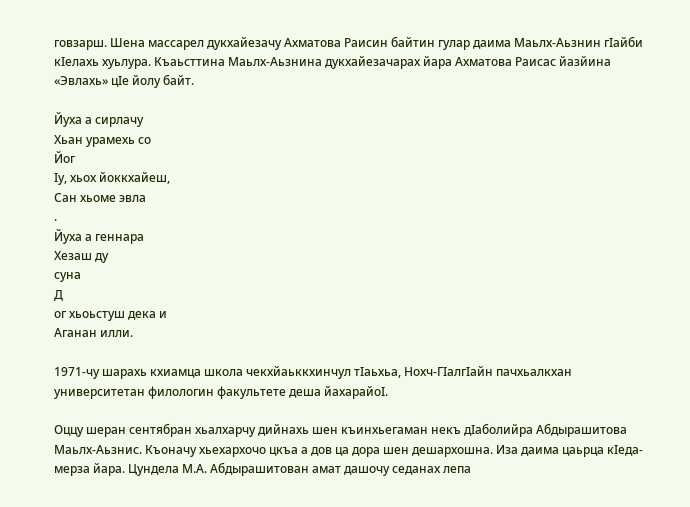говзарш. Шена массарел дукхайезачу Ахматова Раисин байтин гулар даима Маьлх-Аьзнин гIайби кIелахь хуьлура. Къаьсттина Маьлх-Аьзнина дукхайезачарах йара Ахматова Раисас йазйина «Эвлахь» цIе йолу байт.

Йуха а сирлачу
Хьан урамехь со
Йог
Iу, хьох йоккхайеш,
Сан хьоме эвла
.
Йуха а геннара
Хезаш ду
суна
Д
ог хьоьстуш дека и
Аганан илли.

1971-чу шарахь кхиамца школа чекхйаьккхинчул тIаьхьа, Нохч-ГIалгIайн пачхьалкхан университетан филологин факультете деша йахарайоI.

Оццу шеран сентябран хьалхарчу дийнахь шен къинхьегаман некъ дIаболийра Абдырашитова Маьлх-Аьзнис. Къоначу хьехархочо цкъа а дов ца дора шен дешархошна. Иза даима цаьрца кIеда-мерза йара. Цундела М.А. Абдырашитован амат дашочу седанах лепа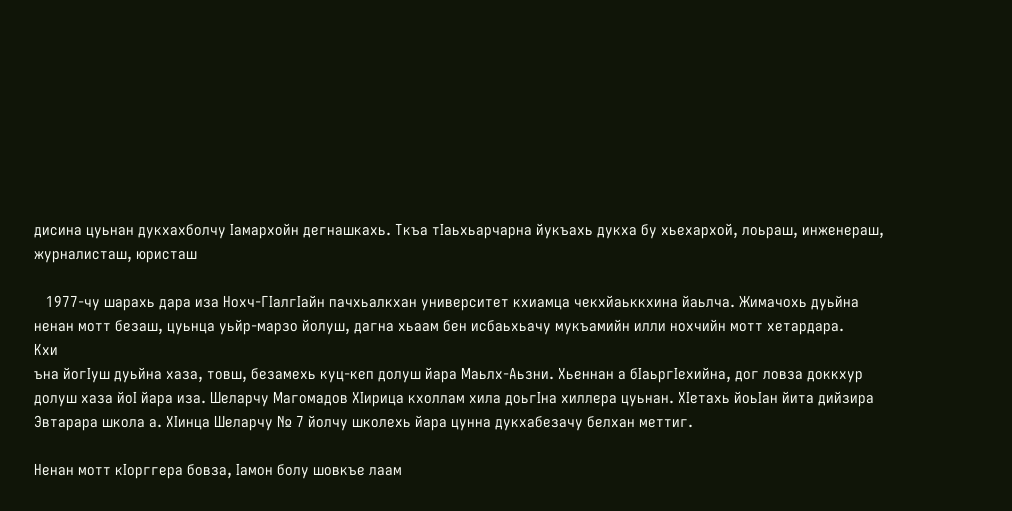дисина цуьнан дукхахболчу Iамархойн дегнашкахь. Ткъа тIаьхьарчарна йукъахь дукха бу хьехархой, лоьраш, инженераш, журналисташ, юристаш

   1977-чу шарахь дара иза Нохч-ГIалгIайн пачхьалкхан университет кхиамца чекхйаьккхина йаьлча. Жимачохь дуьйна ненан мотт безаш, цуьнца уьйр-марзо йолуш, дагна хьаам бен исбаьхьачу мукъамийн илли нохчийн мотт хетардара.
Кхи
ъна йогIуш дуьйна хаза, товш, безамехь куц-кеп долуш йара Маьлх-Аьзни. Хьеннан а бIаьргIехийна, дог ловза доккхур долуш хаза йоI йара иза. Шеларчу Магомадов ХIирица кхоллам хила доьгIна хиллера цуьнан. ХIетахь йоьIан йита дийзира Эвтарара школа а. ХIинца Шеларчу № 7 йолчу школехь йара цунна дукхабезачу белхан меттиг.

Ненан мотт кIорггера бовза, Iамон болу шовкъе лаам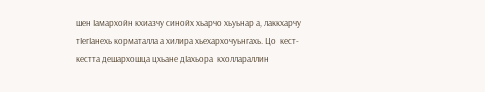шен Iамархойн кхиазчу синойх хьарчо хьуьнар а, лаккхарчу тIегIанехь корматалла а хилира хьехархочуьнгахь. Цо  кест-кестта дешархошца цхьане дIахьора  кхоллараллин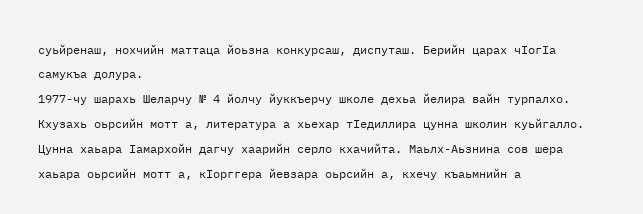суьйренаш, нохчийн маттаца йоьзна конкурсаш, диспуташ. Берийн царах чIогIа самукъа долура.
1977-чу шарахь Шеларчу № 4 йолчу йуккъерчу школе дехьа йелира вайн турпалхо. Кхузахь оьрсийн мотт а, литература а хьехар тIедиллира цунна школин куьйгалло. Цунна хаьара Iамархойн дагчу хаарийн серло кхачийта. Маьлх-Аьзнина сов шера хаьара оьрсийн мотт а, кIорггера йевзара оьрсийн а, кхечу къаьмнийн а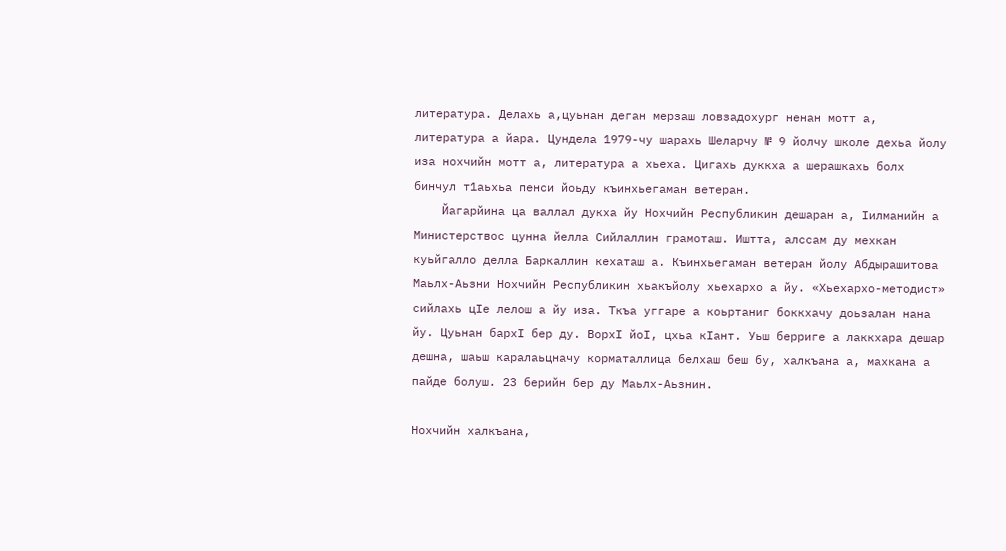литература. Делахь а,цуьнан деган мерзаш ловзадохург ненан мотт а, литература а йара. Цундела 1979-чу шарахь Шеларчу № 9 йолчу школе дехьа йолу иза нохчийн мотт а, литература а хьеха. Цигахь дуккха а шерашкахь болх бинчул т1аьхьа пенси йоьду къинхьегаман ветеран.
    Йагарйина ца валлал дукха йу Нохчийн Республикин дешаран а, Iилманийн а Министерствос цунна йелла Сийлаллин грамоташ. Иштта, алссам ду мехкан куьйгалло делла Баркаллин кехаташ а. Къинхьегаман ветеран йолу Абдырашитова Маьлх-Аьзни Нохчийн Республикин хьакъйолу хьехархо а йу. «Хьехархо-методист» сийлахь цIе лелош а йу иза. Ткъа уггаре а коьртаниг боккхачу доьзалан нана йу. Цуьнан бархI бер ду. ВорхI йоI, цхьа кIант. Уьш берриге а лаккхара дешар дешна, шаьш каралаьцначу корматаллица белхаш беш бу, халкъана а, махкана а пайде болуш. 23 берийн бер ду Маьлх-Аьзнин.

Нохчийн халкъана,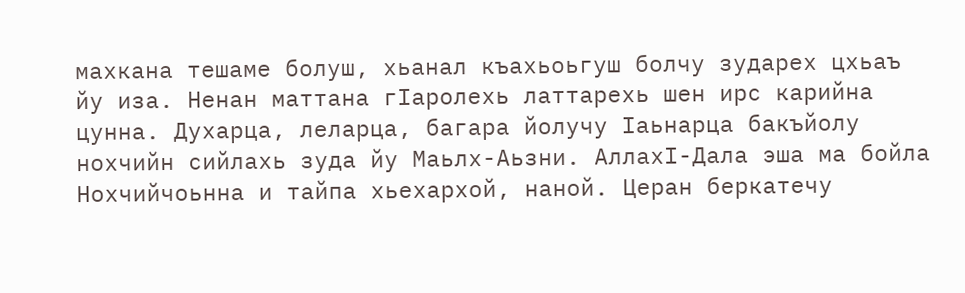махкана тешаме болуш, хьанал къахьоьгуш болчу зударех цхьаъ йу иза. Ненан маттана гIаролехь латтарехь шен ирс карийна цунна. Духарца, леларца, багара йолучу Iаьнарца бакъйолу нохчийн сийлахь зуда йу Маьлх-Аьзни. АллахI-Дала эша ма бойла Нохчийчоьнна и тайпа хьехархой, наной. Церан беркатечу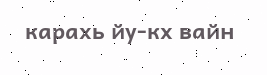карахь йу-кх вайн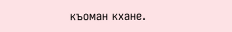къоман кхане.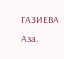ГАЗИЕВА Аза.